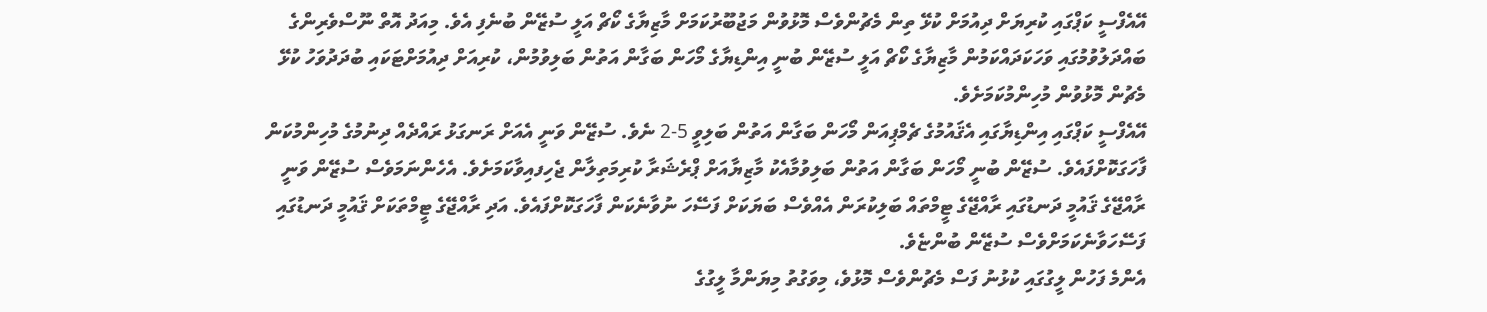އޭއެފްސީ ކަޕްގައި ކުރިޔަށް ދިއުމަށް ކުޅޭ ތިން މެޗުންވެސް މޮޅުވުން މަޖުބޫރުކަމަށް މާޒިޔާގެ ކޯޗް އަލީ ސުޒޭން ބުނެފި އެވެ. މިއަދު އޮތް ނޫސްވެރިންގެ ބައްދަލުވުމުގައި ވަހަކަދައްކަމުން މާޒިޔާގެ ކޯޗް އަލީ ސުޒޭން ބުނީ އިންޑިޔާގެ މޯހަން ބަގާން އަތުން ބަލިވުމުން، ކުރިއަށް ދިއުމަށްޓަކައި ބުދަދުވަހު ކުޅޭ މެޗުން މޮޅުވުން މުހިންމުކަމަށެވެ.
އޭއެފްސީ ކަޕްގައި އިންޑިޔާގައި އެޤައުމުގެ ޗެމްޕިއަން މޯހަން ބަގާން އަތުން ބަލިވީ 5-2 ނެވެ. ސުޒޭން ވަނީ އެއަށް ރަނގަޅު ރައްދެއް ދިނުމުގެ މުހިންމުކަން ފާހަގަކޮށްފައެވެ. ސުޒޭން ބުނީ މޯހަން ބަގާން އަތުން ބަލިވުމާއެކު މާޒިޔާއަށް ޕްރެޝަރާ ކުރިމަތިލާން ޖެހިފއިވާކަމަށެވެ. އެހެންނަމަވެސް ސުޒޭން ވަނީ ރާއްޖޭގެ ޤައުމީ ދަނޑުގައި ރާއްޖޭގެ ޓީމްތައް ބަލިކުރަން އެއްވެސް ބަޔަކަށް ފަސޭހަ ނުވާނެކަން ފާހަގަކޮށްފައެވެ. އަދި ރާއްޖޭގެ ޓީމްތަކަށް ޤައުމީ ދަނޑުގައި ފަސޭހަވާނެކަމަށްވެސް ސުޒޭން ބުންޏެވެ.
އެންމެ ފަހުން ލީގުގައި ކުޅުނު ފަސް މެޗުންވެސް މޮޅުވެ، މިވަގުތު މިޔަންމާ ލީގުގެ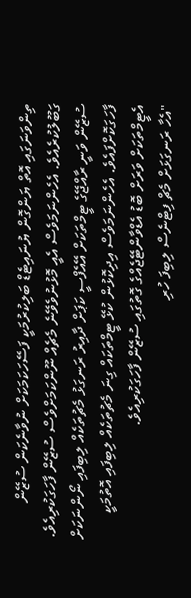ތިންވަނަގައި އޮތް ޔަންގޮން ޔުނައިޓެޑް ބަލިކުރުމަކީ ފަސޭހަކަމަކަށް ނުވާނެކަން ސުޒޭން ގަބޫލުކުރެއެވެ. އެހެންނަމަވެސް އެއީ މޮޅުނުވެވޭނެ މެޗެއް ނޫންކަމަށްވެސް ސުޒޭން ފާހަގަކުރިއެވެ.
ސުޒޭން ވަނީ ރާއްޖޭގެ ޓީމްތަކަށް އޭއެފްސީ ކަޕަށް ދާއިރު ރަނގަޅު މެޗުތަކެއް ލިބިފައި ނޯންނަކަށް ފާހަގަކޮށްފައެވެ. އެހެންނަމަވެސް އިދިކޮޅުން ކުޅޭ ޓީމްތަކައް ގިނަ މެޗުތަކެއް ލިބިފައި އޮތުމަކީ އެޓީމްތަކަށް ވަރަށް ބޮޑު އެޑްވާންޓޭޖެއްގެ ގޮތުގައި ސުޒޭން ފާހަގަކުރިއެވެ.
"އެހާ ރަނގަޅަށް މެޗް ފިޓްނެސް ލިބިފަ ހުރި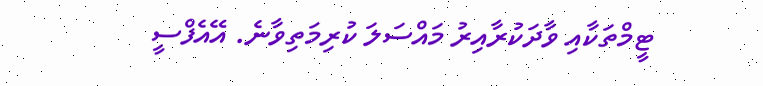ޓީމްތަކާއި ވާދަކުރާއިރު މައްސަލަ ކުރިމަތިވާނެ. އޭއެފްސީ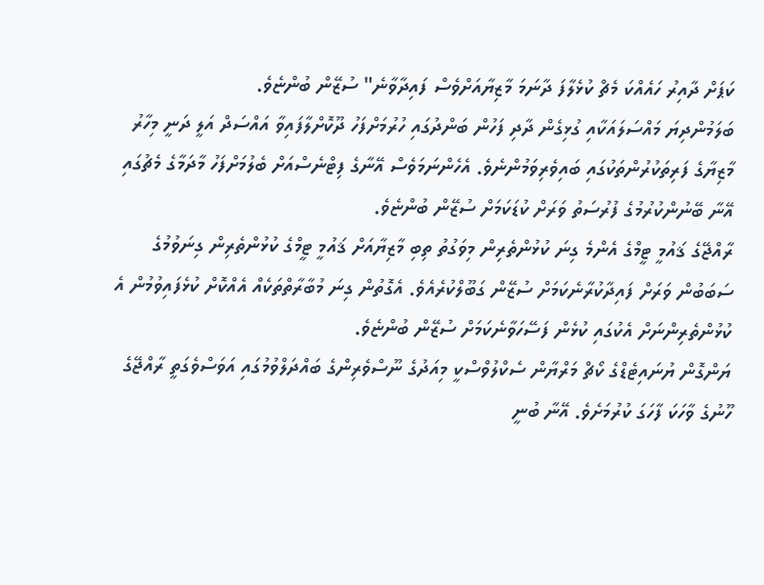ކަޕަށް ދާއިރު ހައެއްކަ މެޗް ކުޅެލާފަ ދާނަމަ މާޒިޔާއަށްވެސް ފައިދާވާނެ" ސުޒޭން ބުންޏެވެ.
ބަލަމުންދިޔަ މައްސަލައަކާއި ގުޅިގެން ދާދި ފަހުން ބަންދުގައި ހުރުމަށްފަހު ދޫކޮށްލާފައިވާ އައްސަދް އަލީ ދަނީ މިހާރު މާޒިޔާގެ ފަރިތަކުރުންތަކުގައި ބައިވެރިވަމުންނެވެ. އެހެންނަމަވެސް އޭނާގެ ފިޓްނެސްއަށް ބެލުމަށްފަހު މާދަމާގެ މެޗުގައި އޭނާ ބޭނުންކުރުމުގެ ފުރުސަތު ވަރަށް ކުޑަކަމަށް ސުޒޭން ބުންޏެވެ.
ރާއްޖޭގެ ޤައުމީ ޓީމްގެ އެންމެ ގިނަ ކުޅުންތެރިން މިވަގުތު ތިބި މާޒިޔާއަށް ޤައުމީ ޓީމްގެ ކުޅުންތެރިން ގިނަވުމުގެ ސަބަބުން ވަރަށް ފައިދާކުރާނެކަމަށް ސުޒޭން ގަބޫލްކުރެއެވެ. އެގޮތުން ގިނަ މުބާރާތްތަކެއް އެއްކޮށް ކުޅެފައިވުމުން އެ ކުޅުންތެރިންނަށް އެކުގައި ކުޅެން ފަސޭހަވާނެކަމަށް ސުޒޭން ބުންޏެވެ.
ޔަންގޮން ޔުނައިޓެޑްގެ ކޯޗް މަރްޔާން ސެކްލުވްސްކީ މިއަދުގެ ނޫސްވެރިންގެ ބައްދަލްވުމުގައި އަވަސްވެގަތީ ރާއްޖޭގެ ހޫނުގެ ވާހަކަ ފާހަގަ ކުރުމަށެވެ. އޭނާ ބުނީ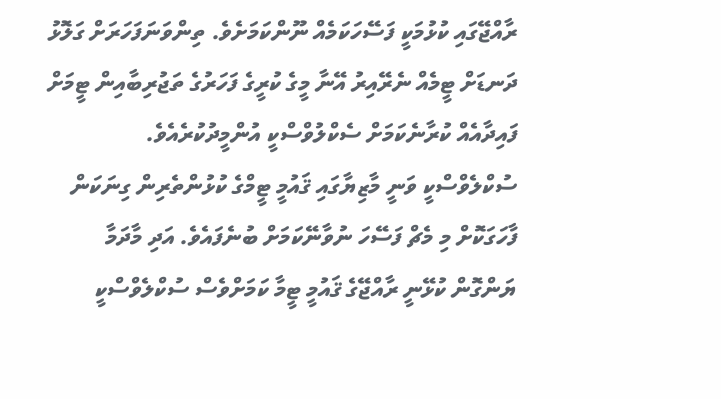ރާއްޖޭގައި ކުޅުމަކީ ފަސޭހަކަމެއް ނޫންކަމަށެވެ. ތިންވަނަފަހަރަށް ގަލޮޅު ދަނޑަށް ޓީމެއް ނެރޭއިރު އޭނާ މީގެ ކުރީގެ ފަހަރުގެ ތަޖުރިބާއިން ޓީމަށް ފައިދާއެއް ކުރާނެކަމަށް ސެކްލުވްސްކީ އުންމީދުކުރެއެވެ.
ސުކްލެވްސްކީ ވަނީ މާޒިޔާގައި ޤައުމީ ޓީމްގެ ކުޅުންތެރިން ގިނަކަން ފާހަގަކޮށް މި މެޗް ފަސޭހަ ނުވާނޭކަމަށް ބުނެފައެވެ. އަދި މާދަމާ ޔަންގޮން ކުޅޭނީ ރާއްޖޭގެ ޤައުމީ ޓީމާ ކަމަށްވެސް ސުކްލެވްސްކީ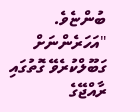ބުންޏެވެ.
"އަހަރެންނަށް ގަބޫލްކުރެވޭ ގޮތުގައި ރާއްޖޭގެ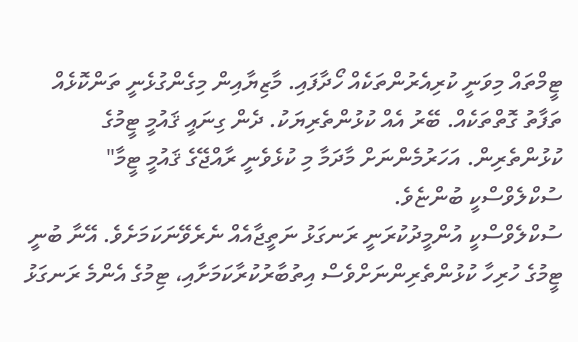ޓީމްތައް މިވަނީ ކުރިއެރުންތަކެއް ހޯދާފައި. މާޒިޔާއިން މިގެންގުޅެނީ ތަންކޮޅެއް ތަފާތު ގޮތްތަކެއް. ބޭރު އެއް ކުޅުންތެރިޔަކު. ދެން ގިނައީ ޤައުމީ ޓީމުގެ ކުޅުންތެރިން. އަހަރުމެންނަށް މާދަމާ މި ކުޅެވެނީ ރާއްޖޭގެ ޤައުމީ ޓީމާ" ސުކްލެވްސްކީ ބުންޏެވެ.
ސުކްލެވްސްކީ އުންމީދުކުރަނީ ރަނގަޅު ނަތީޖާއެއް ނެރެވޭނަކަމަށެވެ. އޭނާ ބުނީ ޓީމުގެ ހުރިހާ ކުޅުންތެރިންނަށްވެސް އިތުބާރުކުރާކަމަށާއި، ޓިމުގެ އެންމެ ރަނގަޅު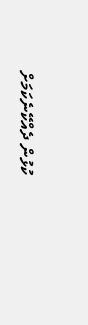ކުޅުން ދެއްކޭނެކަމަށް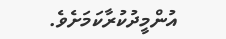އުންމީދުކުރާކަމަށެވެ.